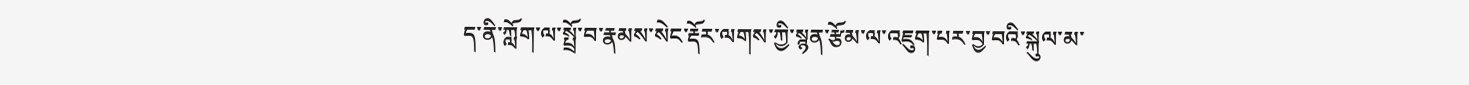ད་ནི་ཀློག་ལ་སྤྲོ་བ་རྣམས་སེང་རྡོར་ལགས་ཀྱི་སྙན་རྩོམ་ལ་འཇུག་པར་བྱ་བའི་སྐུལ་མ་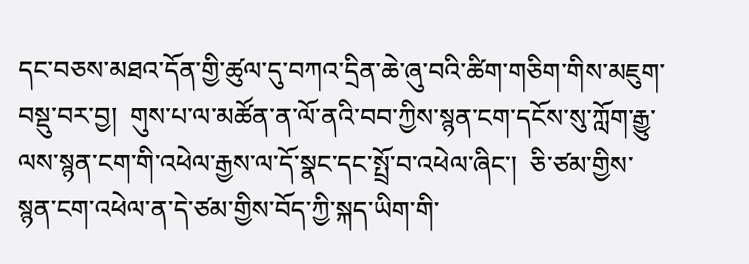དང་བཅས་མཐའ་དོན་གྱི་ཚུལ་དུ་བཀའ་དྲིན་ཆེ་ཞུ་བའི་ཚིག་གཅིག་གིས་མཇུག་བསྡུ་བར་བྱ།  གུས་པ་ལ་མཚོན་ན་ལོ་ནའི་བབ་ཀྱིས་སྙན་ངག་དངོས་སུ་ཀློག་རྒྱུ་ལས་སྙན་ངག་གི་འཕེལ་རྒྱས་ལ་དོ་སྣང་དང་སྤྲོ་བ་འཕེལ་ཞིང་།  ཅི་ཙམ་གྱིས་སྙན་ངག་འཕེལ་ན་དེ་ཙམ་གྱིས་བོད་ཀྱི་སྐད་ཡིག་གི་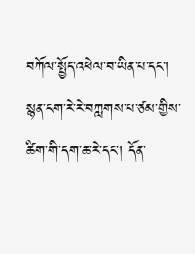བཀོལ་སྤྱོད་འཕེལ་བ་ཡིན་པ་དང་།  སྙན་ངག་རེ་རེ་བཀླགས་པ་ཙམ་གྱིས་ཚིག་གི་དག་ཆ་རེ་དང་། དོན་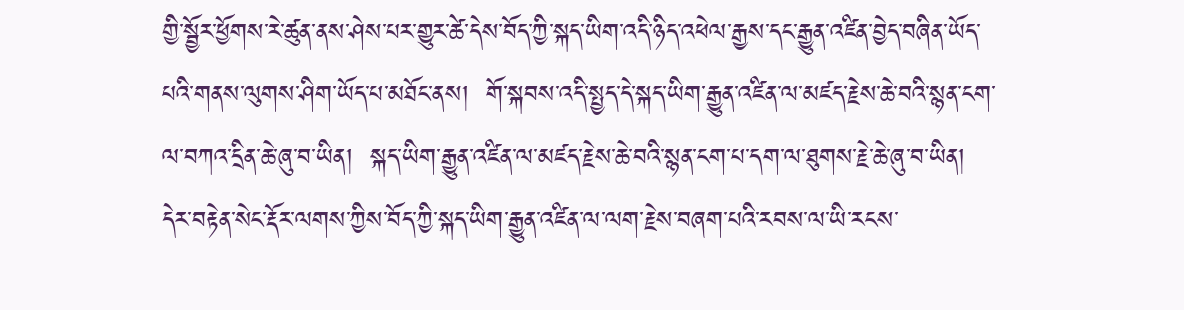གྱི་སྦྱོར་ཕྱོགས་རེ་ཚུན་ནས་ཤེས་པར་གྱུར་ཚེ་དེས་བོད་ཀྱི་སྐད་ཡིག་འདི་ཉིད་འཕེལ་རྒྱས་དང་རྒྱུན་འཛིན་བྱེད་བཞིན་ཡོད་པའི་གནས་ལུགས་ཤིག་ཡོད་པ་མཐོང་ནས།  གོ་སྐབས་འདི་སྤྱད་དེ་སྐད་ཡིག་རྒྱུན་འཛིན་ལ་མཛད་རྗེས་ཆེ་བའི་སྙན་ངག་ལ་བཀའ་དྲིན་ཆེ་ཞུ་བ་ཡིན།  སྐད་ཡིག་རྒྱུན་འཛིན་ལ་མཛད་རྗེས་ཆེ་བའི་སྙན་ངག་པ་དག་ལ་ཐུགས་རྗེ་ཆེ་ཞུ་བ་ཡིན།  དེར་བརྟེན་སེང་རྡོར་ལགས་ཀྱིས་བོད་ཀྱི་སྐད་ཡིག་རྒྱུན་འཛིན་ལ་ལག་རྗེས་བཞག་པའི་རབས་ལ་ཡི་རངས་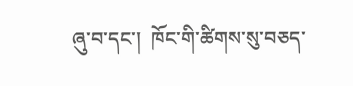ཞུ་བ་དང་།  ཁོང་གི་ཚིགས་སུ་བཅད་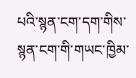པའི་སྙན་ངག་དག་གིས་སྙན་ངག་གི་གཡང་ཁྱིམ་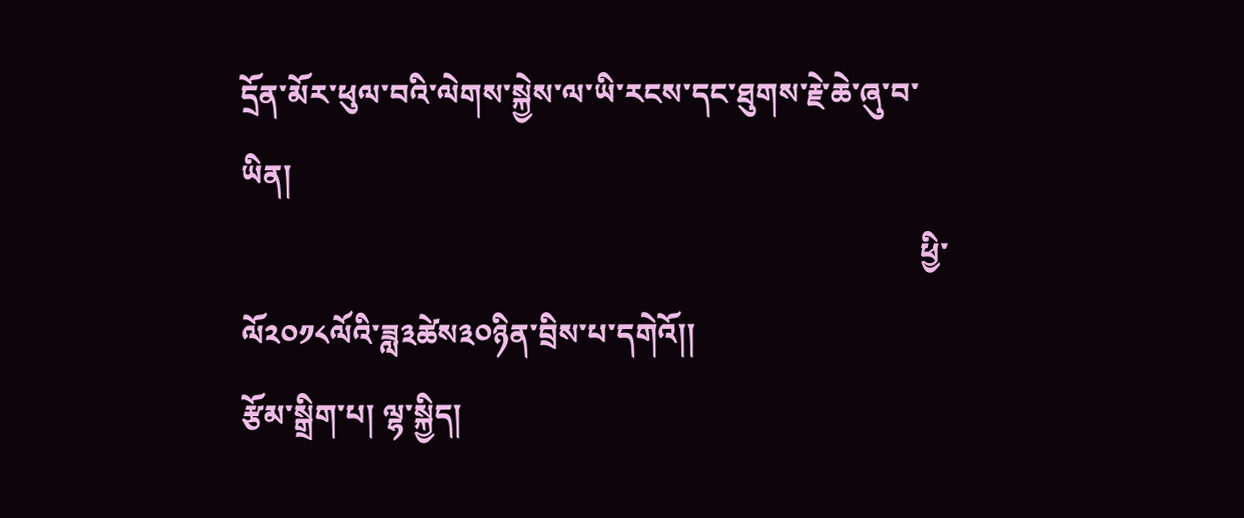དྲོན་མོར་ཕུལ་བའི་ལེགས་སྐྱེས་ལ་ཡི་རངས་དང་ཐུགས་རྗེ་ཆེ་ཞུ་བ་ཡིན།
                                                                                          ཕྱི་ལོ༢༠༡༨ལོའི་ཟླ༣ཚེས༣༠ཉིན་བྲིས་པ་དགེའོ།།
རྩོམ་སྒྲིག་པ། ལྷ་སྐྱིད།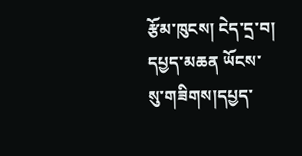རྩོམ་ཁུངས། ངེད་དྲ་བ།
དཔྱད་མཆན ཡོངས་སུ་གཟིགས།དཔྱད་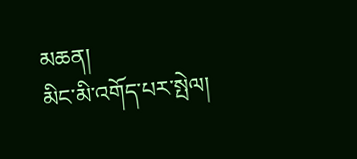མཆན།
མིང་མི་འགོད་པར་སྤེལ།